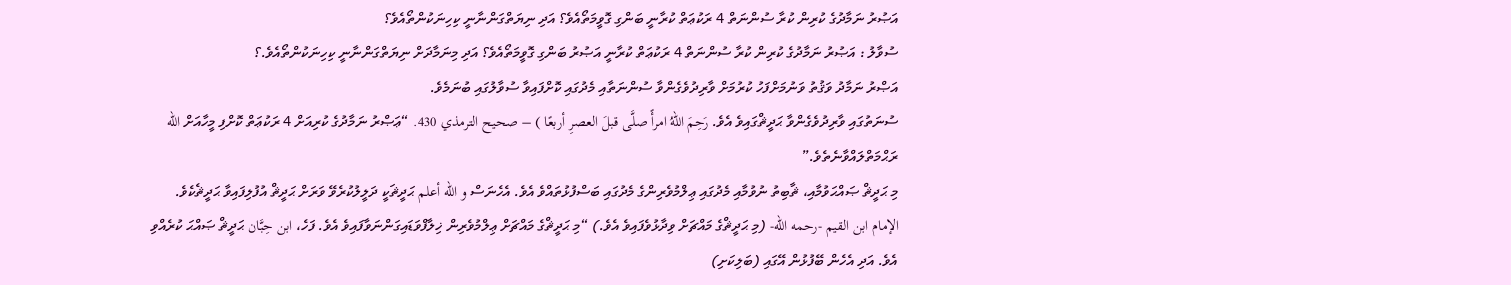އަޞުރު ނަމާދުގެ ކުރިން ކުރާ ސުންނަތް 4 ރަކުޢަތް ކުރާނީ ބަންގި ގޮވީމަތޯއެވެ؟ އަދި ނިޔަތްގަންނާނީ ކިހިނަކުންތޯއެވެ؟
ސުވާލު : އަޞުރު ނަމާދުގެ ކުރިން ކުރާ ސުންނަތް 4 ރަކުޢަތް ކުރާނީ އަޞުރު ބަންގި ގޮވީމަތޯއެވެ؟ އަދި މިނަމާދަށް ނިޔަތްގަންނާނީ ކިހިނަކުންތޯއެވެ.؟
އަޞްރު ނަމާދު ވަޤުތު ވަނުމަށްފަހު ކުރުމަށް ވާރިދުވެގެންވާ ސުންނަތާއި މެދުގައި ކޮށްފައިވާ ސުވާލުގައި ބުނަމެވެ.
ސުނަތުގައި ވާރިދުވެގެންވާ ޙަދީޘްގައިވެ އެވެ. رَحِمَ اللهُ امرأً صلَّى قبلَ العصرِ أربعًا ) – صحيح الترمذي 430. “ޢަޞްރު ނަމާދުގެ ކުރިއަށް 4 ރަކުޢަތް ކޮށްފި މީހާއަށް الله ރަޙްމަތްލައްވާނެތެވެ.”
މި ޙަދީޘް ޞައްޙަވުމާއި، ޘާބިތު ނުވުމާއި މެދުގައި ޢިލްމުވެރިންގެ މެދުގައި ބަސްފުޅުތައްވެ އެވެ. އެހެނަސް و الله أعلم ޙަދީޘަކީ ދަލީލުކުރެވޭ ވަރަށް ޙަދީޘް އުފުލިފައިވާ ޙަދީޘެކެވެ.
الإمام ابن القيم -رحمه الله- (މި ޙަދީޘްގެ މައްޗަށް ވިދާޅުވެފައިވެ އެވެ.) “މި ޙަދީޘްގެ މައްޗަށް ޢިލްމުވެރިން ޚިލާފްވަޑައިގަންނަވާފައިވެ އެވެ. ފަހެ، ابن حِبَّان ޙަދީޘް ޞައްޙަ ކުރެއްވި އެވެ. އަދި އެހެން ބޭފުޅުން އޭގައި (ބަލިކަށި)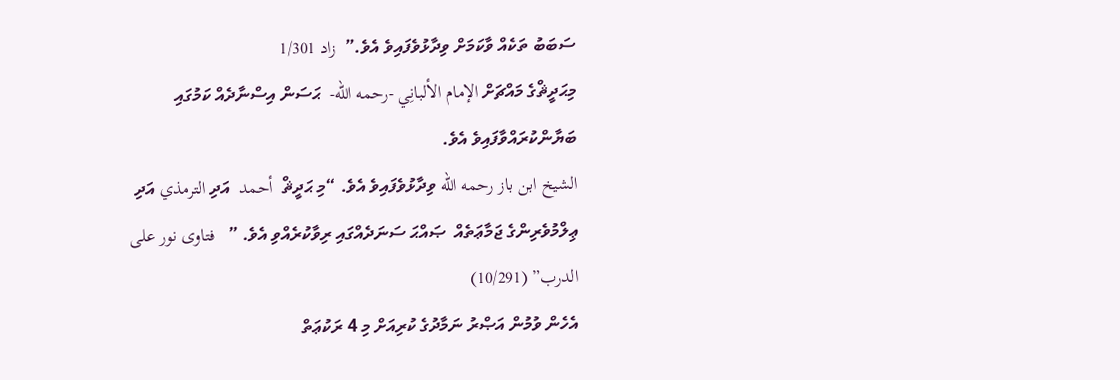ސަބަބު ތަކެއް ވާކަމަށް ވިދާޅުވެފައިވެ އެވެ.”  زاد 1/301
މިޙަދީޘްގެ މައްޗަށް الإمام الألبانِي -رحمه الله-  ޙަސަން އިސްނާދެއް ކަމުގައި ބަޔާންކުރައްވާފައިވެ އެވެ.
الشيخ ابن باز رحمه الله ވިދާޅުވެފައިވެ އެވެ. “މި ޙަދީޘް  أحمد  އަދި الترمذي އަދި ޢިލްމުވެރިންގެ ޖަމާޢަތެއް  ޞައްޙަ ސަނަދެއްގައި ރިވާކުރެއްވި އެވެ. ”   فتاوى نور على الدرب” (10/291)
އެހެން ވުމުން އަޞްރު ނަމާދުގެ ކުރިއަށް މި 4 ރަކުޢަތް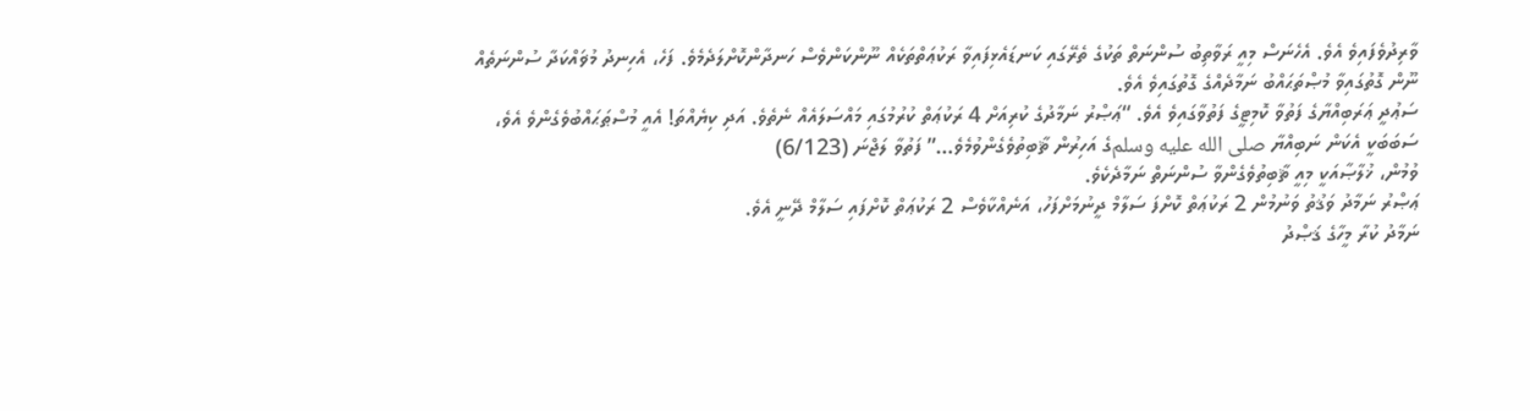ވާރިދުވެފައިވެ އެވެ. އެހެނަސް މިއީ ރަވާތިބު ސުންނަތް ތަކުގެ ތެރޭގައި ކަނޑައެޅިފައިވާ ރަކުޢަތްތަކެއް ނޫންކަންވެސް ހަނދާންކޮށްލަދެމެވެ. ފަހެ، އެހިނދު މުޥައްކަދާ ސުންނަތެއް ނޫން ގޮތުގައިވާ މުޞްތަޙައްބު ނަމާދެއްގެ ގޮތުގައިވެ އެވެ.
ސަޢުދީ ޢަރަބިއްޔާގެ ފަތުވާ ކޮމިޓީގެ ފަތުވާގައިވެ އެވެ. “ޢަޞްރު ނަމާދުގެ ކުރިއަށް 4 ރަކުޢަތް ކުރުމުގައި މައްސަލައެއް ނެތެވެ. އަދި ކިޔެއްތަ! އެއީ މުސްޠަޙައްބުވެގެންވެ އެވެ، ސަބަބަކީ އެކަން ނަބިއްޔާ صلى الله عليه وسلمގެ އަހިރުން ޘާބިތުވެގެންވުމެވެ…” ފަތުވާ ލަޖްނަ (6/123)
ވުމުން، ޚުލާޞާއަކީ މިއީ ޘާބިތުވެގެންވާ ސުންނަތް ނަމާދެކެވެ.
ޢަޞްރު ނަމާދު ވަޤުތު ވަނުމުން 2 ރަކުޢަތް ކޮށްފަ ސަލާމް ދީނުމަށްފަހު، އަނެއްކާވެސް 2 ރަކުޢަތް ކޮށްފައި ސަލާމް ދޭނީ އެވެ.
ނަމާދު ކުރާ މީހާގެ ޤަޞްދު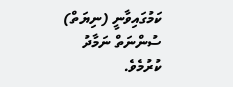ކަމުގައިވާނީ (ނިޔަތް) ސުންނަތް ނަމާދު ކުރުމެވެ.